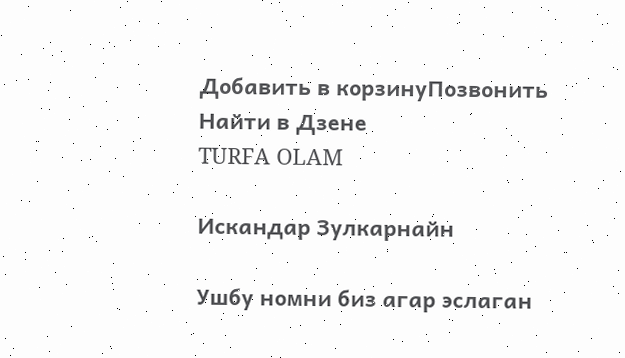Добавить в корзинуПозвонить
Найти в Дзене
TURFA OLAM

Искандар Зулкарнайн

Ушбу номни биз агар эслаган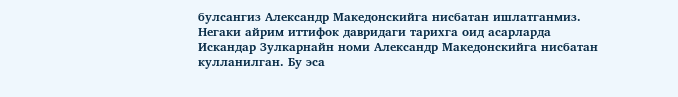булсангиз Александр Македонскийга нисбатан ишлатганмиз. Негаки айрим иттифок давридаги тарихга оид асарларда Искандар Зулкарнайн номи Александр Македонскийга нисбатан кулланилган. Бу эса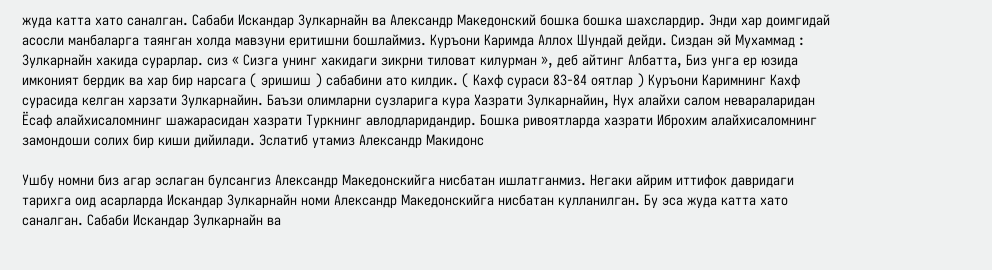жуда катта хато саналган. Сабаби Искандар Зулкарнайн ва Александр Македонский бошка бошка шахслардир. Энди хар доимгидай асосли манбаларга таянган холда мавзуни еритишни бошлаймиз. Куръони Каримда Аллох Шундай дейди. Сиздан эй Мухаммад : Зулкарнайн хакида сурарлар. сиз « Сизга унинг хакидаги зикрни тиловат килурман », деб айтинг Албатта, Биз унга ер юзида имконият бердик ва хар бир нарсага ( эришиш ) сабабини ато килдик. ( Кахф сураси 83-84 оятлар ) Куръони Каримнинг Кахф сурасида келган харзати Зулкарнайин. Баъзи олимларни сузларига кура Хазрати Зулкарнайин, Нух алайхи салом невараларидан Ёсаф алайхисаломнинг шажарасидан хазрати Туркнинг авлодларидандир. Бошка ривоятларда хазрати Иброхим алайхисаломнинг замондоши солих бир киши дийилади. Эслатиб утамиз Александр Макидонс

Ушбу номни биз агар эслаган булсангиз Александр Македонскийга нисбатан ишлатганмиз. Негаки айрим иттифок давридаги тарихга оид асарларда Искандар Зулкарнайн номи Александр Македонскийга нисбатан кулланилган. Бу эса жуда катта хато саналган. Сабаби Искандар Зулкарнайн ва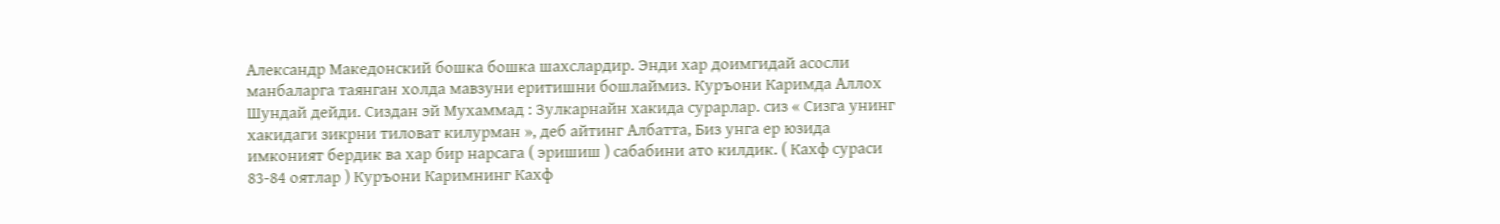Александр Македонский бошка бошка шахслардир. Энди хар доимгидай асосли манбаларга таянган холда мавзуни еритишни бошлаймиз. Куръони Каримда Аллох Шундай дейди. Сиздан эй Мухаммад : Зулкарнайн хакида сурарлар. сиз « Сизга унинг хакидаги зикрни тиловат килурман », деб айтинг Албатта, Биз унга ер юзида имконият бердик ва хар бир нарсага ( эришиш ) сабабини ато килдик. ( Кахф сураси 83-84 оятлар ) Куръони Каримнинг Кахф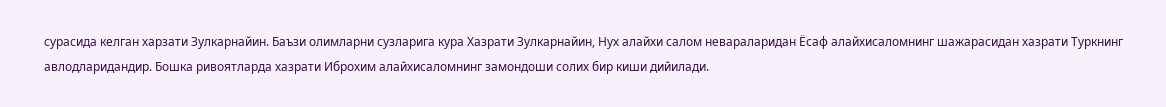сурасида келган харзати Зулкарнайин. Баъзи олимларни сузларига кура Хазрати Зулкарнайин, Нух алайхи салом невараларидан Ёсаф алайхисаломнинг шажарасидан хазрати Туркнинг авлодларидандир. Бошка ривоятларда хазрати Иброхим алайхисаломнинг замондоши солих бир киши дийилади.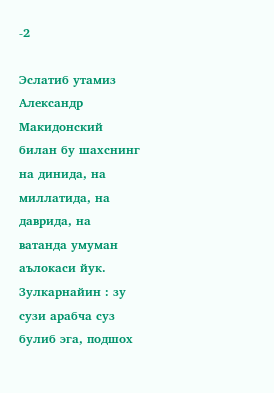-2

Эслатиб утамиз Александр Макидонский билан бу шахснинг на динида, на миллатида, на даврида, на ватанда умуман аълокаси йук. Зулкарнайин : зу сузи арабча суз булиб эга, подшох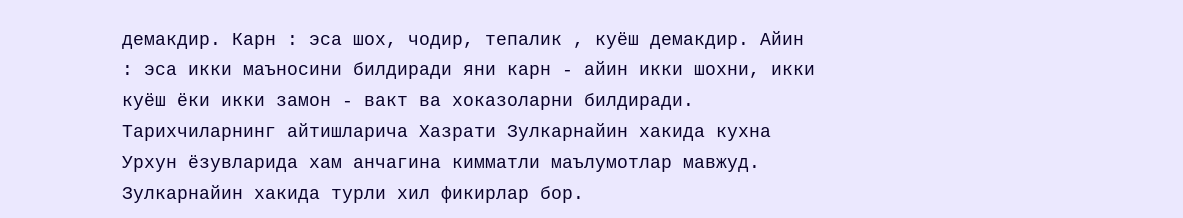демакдир. Карн : эса шох, чодир, тепалик , куёш демакдир. Айин : эса икки маъносини билдиради яни карн - айин икки шохни, икки куёш ёки икки замон - вакт ва хоказоларни билдиради. Тарихчиларнинг айтишларича Хазрати Зулкарнайин хакида кухна Урхун ёзувларида хам анчагина кимматли маълумотлар мавжуд. Зулкарнайин хакида турли хил фикирлар бор.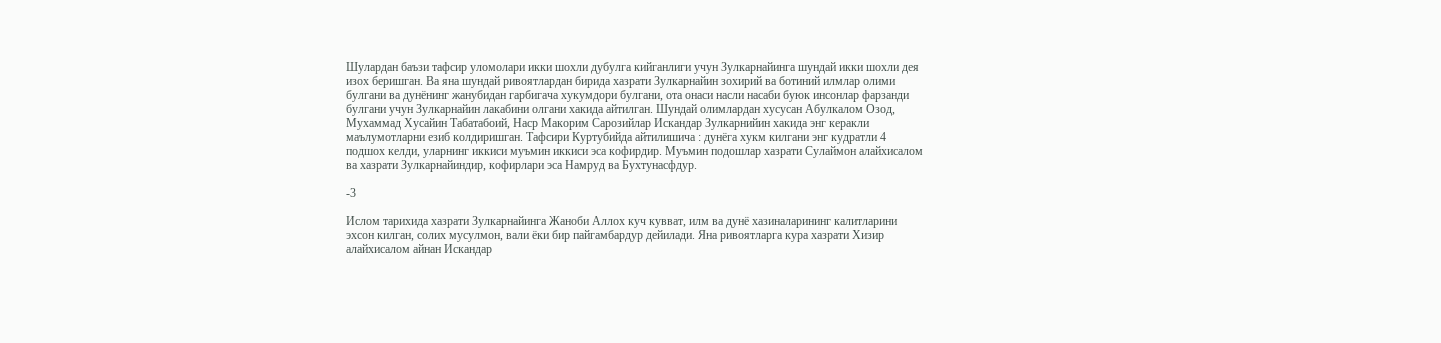Шулардан баъзи тафсир уломолари икки шохли дубулга кийганлиги учун Зулкарнайинга шундай икки шохли дея изох беришган. Ва яна шундай ривоятлардан бирида хазрати Зулкарнайин зохирий ва ботиний илмлар олими булгани ва дунёнинг жанубидан гарбигача хукумдори булгани, ота онаси насли насаби буюк инсонлар фарзанди булгани учун Зулкарнайин лакабини олгани хакида айтилган. Шундай олимлардан хусусан Абулкалом Озод, Мухаммад Хусайин Табатабоий, Наср Макорим Сарозийлар Искандар Зулкарнийин хакида энг керакли маълумотларни езиб колдиришган. Тафсири Куртубийда айтилишича : дунёга хукм килгани энг кудратли 4 подшох келди, уларнинг иккиси муъмин иккиси эса кофирдир. Муъмин подошлар хазрати Сулаймон алайхисалом ва хазрати Зулкарнайиндир, кофирлари эса Намруд ва Бухтунасфдур.

-3

Ислом тарихида хазрати Зулкарнайинга Жаноби Аллох куч кувват, илм ва дунё хазиналарининг калитларини эхсон килган, солих мусулмон, вали ёки бир пайгамбардур дейилади. Яна ривоятларга кура хазрати Хизир алайхисалом айнан Искандар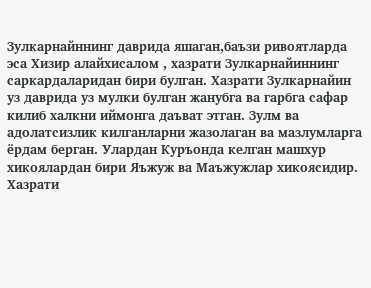Зулкарнайннинг даврида яшаган,баъзи ривоятларда эса Хизир алайхисалом , хазрати Зулкарнайиннинг саркардаларидан бири булган. Хазрати Зулкарнайин уз даврида уз мулки булган жанубга ва гарбга сафар килиб халкни иймонга даъват этган. Зулм ва адолатсизлик килганларни жазолаган ва мазлумларга ёрдам берган. Улардан Куръонда келган машхур хикоялардан бири Яъжуж ва Маъжужлар хикоясидир. Хазрати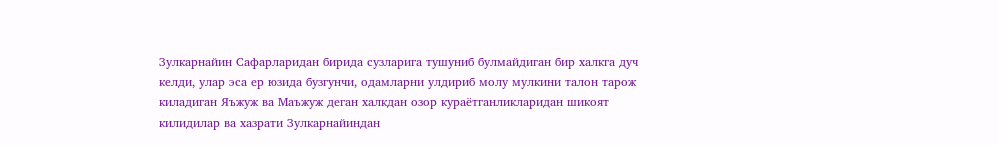Зулкарнайин Сафарларидан бирида сузларига тушуниб булмайдиган бир халкга дуч келди, улар эса ер юзида бузгунчи, одамларни улдириб молу мулкини талон тарож киладиган Яъжуж ва Маъжуж деган халкдан озор кураётганликларидан шикоят килидилар ва хазрати Зулкарнайиндан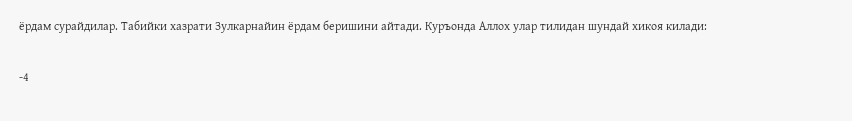ёрдам сурайдилар. Табийки хазрати Зулкарнайин ёрдам беришини айтади. Куръонда Аллох улар тилидан шундай хикоя килади:

-4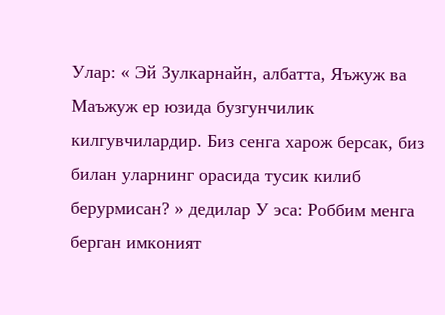Улар: « Эй Зулкарнайн, албатта, Яъжуж ва Маъжуж ер юзида бузгунчилик килгувчилардир. Биз сенга харож берсак, биз билан уларнинг орасида тусик килиб берурмисан? » дедилар У эса: Роббим менга берган имконият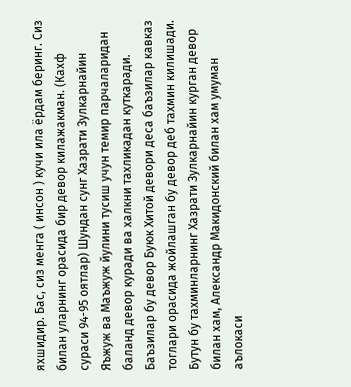яхшидир. Бас, сиз менга ( инсон ) кучи ила ёрдам беринг. Сиз билан уларнинг орасида бир девор килажакман. (Кахф сураси 94-95 оятлар) Шундан сунг Хазрати Зулкарнайин Яъжуж ва Маъжуж йулини тусиш учун темир парчаларидан баланд девор куради ва халкни тахликадан куткаради. Баъзилар бу девор Буюк Хитой девори деса баъзилар кавказ тоглари орасида жойлашган бу девор деб тахмин килишади. Бутун бу тахминларнинг Хазрати Зулкарнайин курган девор билан хам, Александр Макидонский билан хам умуман аълокаси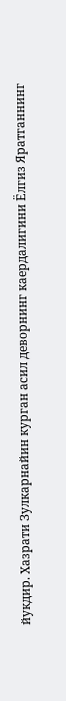йукдир. Хазрати Зулкарнайин курган асил деворнинг каердалигини Ёлгиз Яратганнинг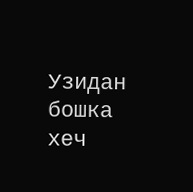Узидан бошка хеч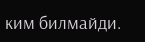ким билмайди.